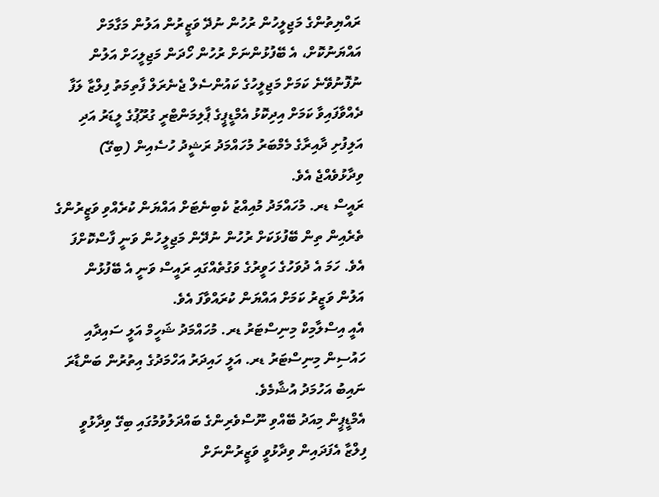ރައްޔިތުންގެ މަޖިލީހުން ރުހުން ނުދޭ ވަޒީރުން އަލުން މަގާމަށް އައްޔަނުކޮށް، އެ ބޭފުޅުންނަށް ރުހުން ހޯދަން މަޖިލީހަށް އަލުން ނުފޮނުވޭނެ ކަމަށް މަޖިލީހުގެ ކައުންސެލް ޖެނެރަލް ފާތިމަތު ފިލްޒާ ލަފާ ދެއްވާފައިވާ ކަމަށް އިދިކޮޅު އެމްޑީޕީގެ ޕާލިމަންޓްރީ ގުރޫޕުގެ ލީޑަރު އަދި އަލިފުށި ދާއިރާގެ މެމްބަރު މުހައްމަދު ރަޝީދު ހުސެއިން (ބިގޭ) ވިދާޅުވެއްޖެ އެވެ.
ރައީސް ޑރ. މުހައްމަދު މުއިއްޒު ކެބިނެޓަށް އައްޔަން ކުރެއްވި ވަޒީރުންގެ ތެރެއިން ތިން ބޭފުޅަކަށް ރުހުން ނުދޭން މަޖިލީހުން ވަނީ ފާސްކޮށްފަ އެވެ. ހަމަ އެ ދުވަހުގެ ހަވީރުގެ ވަގުތެއްގައި ރައީސް ވަނީ އެ ބޭފުޅުން އަލުން ވަޒީރު ކަމަށް އައްޔަން ކުރައްވާފަ އެވެ.
އެއީ އިސްލާމިކް މިނިސްޓަރު ޑރ. މުހައްމަދު ޝަހީމް އަލީ ސައިދާއި ހައުސިން މިނިސްޓަރު ޑރ. އަލީ ހައިދަރު އަހްމަދުގެ އިތުރުން ބަންޑާރަ ނައިބު އަހުމަދު އުޝާމެވެ.
އެމްޑީޕީން މިއަދު ބޭއްވި ނޫސްވެރިންގެ ބައްދަލުވުމުގައި ބިގޭ ވިދާޅުވީ ފިލްޒާ އެފަދައިން ވިދާޅުވީ ވަޒީރުންނަށް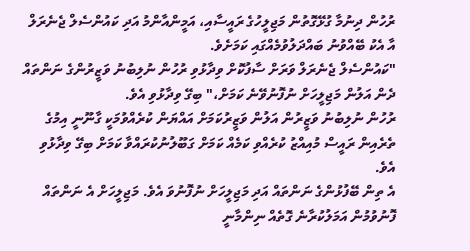ރުހުން ދިނުމާ ގުޅޭގޮތުން މަޖިލީހުގެ ރައީސާއި، އަމީންއާންމު އަދި ކައުންސެލް ޖެނެރަލް އާ އެކު ބޭއްވުނު ބައްދަލުވުމެއްގައި ކަމަށެވެ.
"ކައުންސެލް ޖެނެރަލް ވަރަށް ސާފުކޮށް ވިދާޅުވި ރުހުން ނުލިބުނު ވަޒީރުންގެ ނަންތައް ދެން އަލުން މަޖިލީހަށް ނުފޮނުވޭނެ ކަމަށް،" ބިގޭ ވިދާޅުވި އެވެ.
ރުހުން ނުލިބުނު ވަޒީރުން އަލުން ވަޒީރުކަމަށް އައްޔަން ކުރެއްވުމަކީ ގާނޫނީ އިމުގެ ތެރެއިން ރައީސް މުއިއްޒު ކުރެއްވި ކަމެއް ކަމަށް ގަބޫލުނުކުރައްވާ ކަމަށް ބިގޭ ވިދާޅުވި އެވެ.
އެ ތިން ބޭފުޅުންގެ ނަންތައް އަދި މަޖިލީހަށް ނުފޮނުވަ އެވެ. މަޖިލީހަށް އެ ނަންތައް ފޮނުވުމުން އަމަލުކުރާނެ ގޮތެއް ނިންމާނީ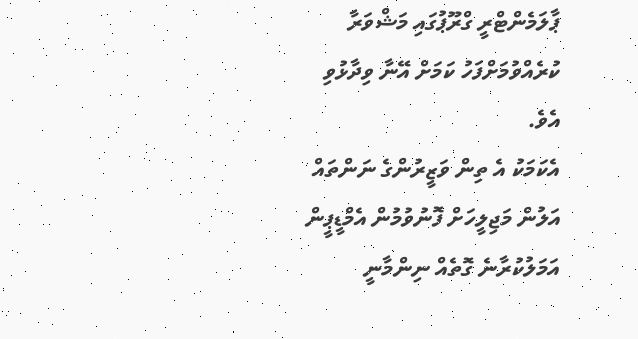ޕާލަމެންޓްރީ ގްރޫޕުގައި މަޝްވަރާ ކުރެއްވުމަށްފަހު ކަމަށް އޭނާ ވިދާޅުވި އެވެ.
އެކަމަކު އެ ތިން ވަޒީރުންގެ ނަންތައް އަލުން މަޖިލީހަށް ފޮނުވުމުން އެމްޑީޕީން އަމަލުކުރާނެ ގޮތެއް ނިންމާނީ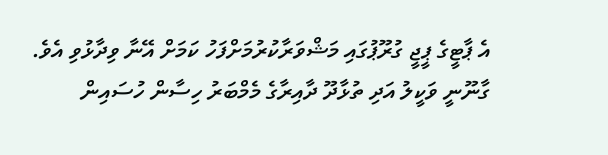އެ ޕާޓީގެ ޕީޖީ ގުރޫޕުގައި މަޝްވަރާކުރުމަށްފަހު ކަމަށް އޭނާ ވިދާޅުވި އެވެ.
ގާނޫނީ ވަކީލު އަދި ތުޅާދޫ ދާއިރާގެ މެމްބަރު ހިސާން ހުސައިން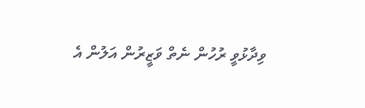ވިދާޅުވީ ރުހުން ނެތް ވަޒީރުން އަލުން އެ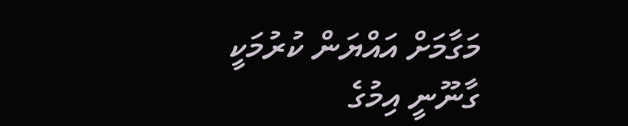މަގާމަށް އައްޔަން ކުރުމަކީ ގާނޫނީ އިމުގެ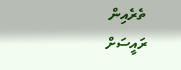ތެރެއިން ރައީސަށް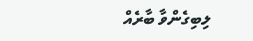ލިބިގެންވާ ބާރެއް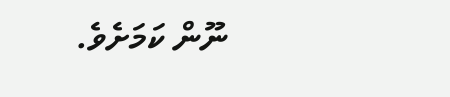ނޫން ކަމަށެވެ.